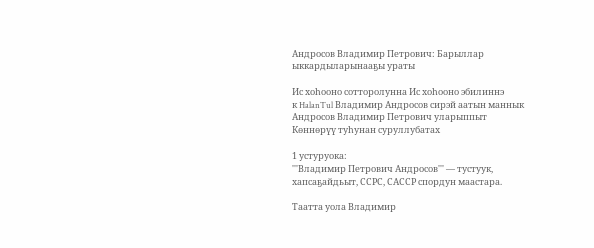Андросов Владимир Петрович: Барыллар ыккардыларынааҕы ураты

Ис хоһооно сотторолунна Ис хоһооно эбилиннэ
к HalanTul Владимир Андросов сирэй аатын маннык Андросов Владимир Петрович уларыппыт
Көннөрүү туһунан суруллубатах

1 устуруока:
'''Владимир Петрович Андросов''' — тустуук, хапсаҕайдьыт, ССРС, САССР спордун маастара.

Таатта уола Владимир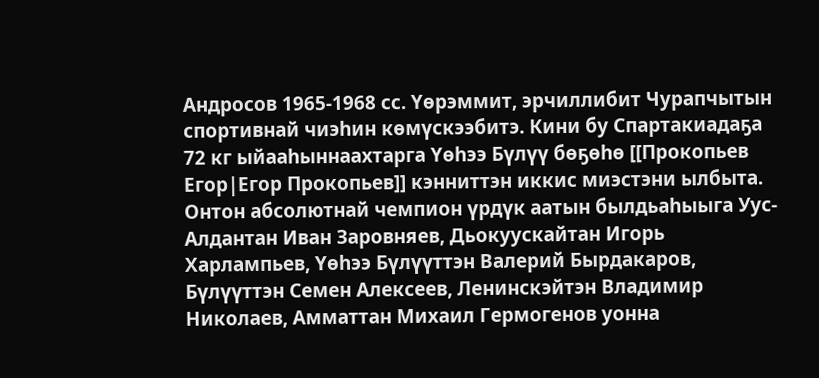Андросов 1965-1968 сс. Үөрэммит, эрчиллибит Чурапчытын спортивнай чиэһин көмүскээбитэ. Кини бу Спартакиадаҕа 72 кг ыйааһыннаахтарга Үөһээ Бүлүү бөҕөһө [[Прокопьев Егор|Егор Прокопьев]] кэнниттэн иккис миэстэни ылбыта. Онтон абсолютнай чемпион үрдүк аатын былдьаһыыга Уус-Алдантан Иван Заровняев, Дьокуускайтан Игорь Харлампьев, Үөһээ Бүлүүттэн Валерий Бырдакаров, Бүлүүттэн Семен Алексеев, Ленинскэйтэн Владимир Николаев, Амматтан Михаил Гермогенов уонна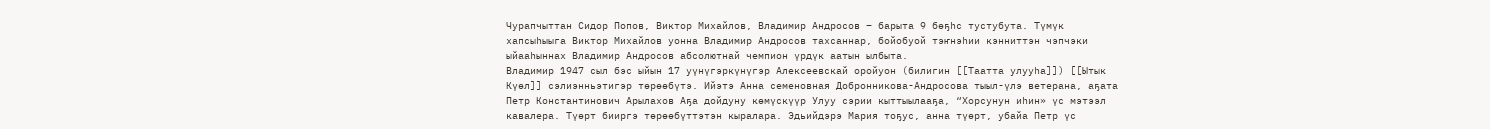Чурапчыттан Сидор Попов, Виктор Михайлов, Владимир Андросов – барыта 9 бөҕһс тустубута. Түмүк хапсыһыыга Виктор Михайлов уонна Владимир Андросов тахсаннар, бойобуой тэҥнэһии кэнниттэн чэпчэки ыйааһыннах Владимир Андросов абсолютнай чемпион үрдүк аатын ылбыта.
Владимир 1947 сыл бэс ыйын 17 уүнүгэркүнүгэр Алексеевскай оройуон (билигин [[Таатта улууһа]]) [[Ытык Күөл]] сэлиэнньэтигэр төрөөбүтэ. Ийэтэ Анна семеновная Добронникова-Андросова тыыл-үлэ ветерана, аҕата Петр Константинович Арылахов Аҕа дойдуну көмүскүүр Улуу сэрии кыттыылааҕа, “Хорсунун иһин» үс мэтээл кавалера. Түөрт бииргэ төрөөбүттэтэн кыралара. Эдьийдэрэ Мария тоҕус, анна түөрт, убайа Петр үс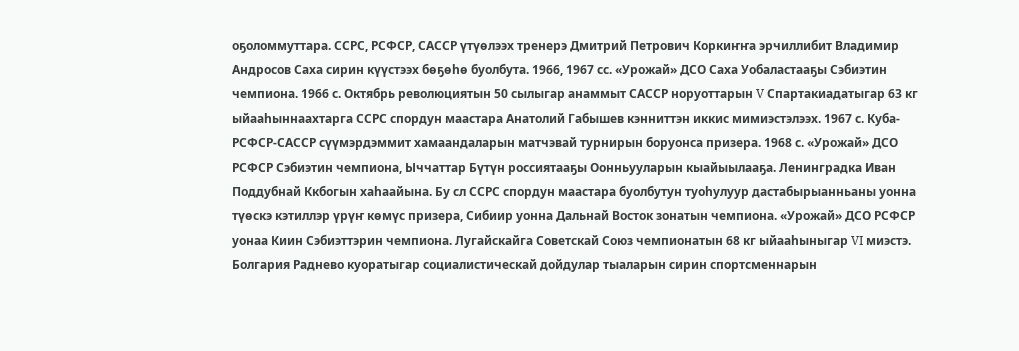оҕоломмуттара. ССРС, РСФСР, САССР үтүөлээх тренерэ Дмитрий Петрович Коркиҥҥа эрчиллибит Владимир Андросов Саха сирин күүстээх бөҕөһө буолбута. 1966, 1967 сс. «Урожай» ДСО Саха Уобаластааҕы Сэбиэтин чемпиона. 1966 с. Октябрь революциятын 50 сылыгар анаммыт САССР норуоттарын V Спартакиадатыгар 63 кг ыйааһыннаахтарга ССРС спордун маастара Анатолий Габышев кэнниттэн иккис мимиэстэлээх. 1967 с. Куба-РСФСР-САССР сүүмэрдэммит хамаандаларын матчэвай турнирын боруонса призера. 1968 с. «Урожай» ДСО РСФСР Сэбиэтин чемпиона, Ыччаттар Бүтүн россиятааҕы Оонньууларын кыайыылааҕа. Ленинградка Иван Поддубнай Ккбогын хаһаайына. Бу сл ССРС спордун маастара буолбутун туоһулуур дастабырыанньаны уонна түөскэ кэтиллэр үрүҥ көмүс призера, Сибиир уонна Дальнай Восток зонатын чемпиона. «Урожай» ДСО РСФСР уонаа Киин Сэбиэттэрин чемпиона. Лугайскайга Советскай Союз чемпионатын 68 кг ыйааһыныгар VI миэстэ. Болгария Раднево куоратыгар социалистическай дойдулар тыаларын сирин спортсменнарын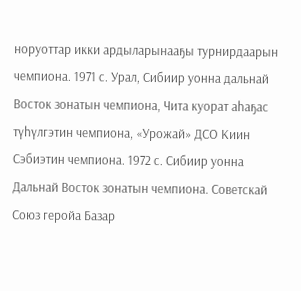норуоттар икки ардыларынааҕы турнирдаарын чемпиона. 1971 с. Урал, Сибиир уонна дальнай Восток зонатын чемпиона, Чита куорат аһаҕас түһүлгэтин чемпиона, «Урожай» ДСО Киин Сэбиэтин чемпиона. 1972 с. Сибиир уонна Дальнай Восток зонатын чемпиона. Советскай Союз геройа Базар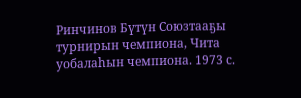Ринчинов Бүтүн Союзтааҕы турнирын чемпиона, Чита уобалаһын чемпиона. 1973 с.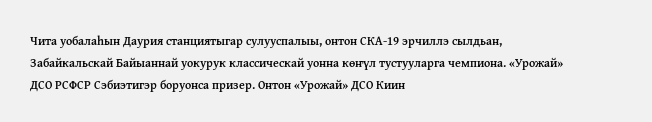Чита уобалаһын Даурия станциятыгар сулууспалыы, онтон СКА-19 эрчиллэ сылдьан, Забайкальскай Байыаннай уокурук классическай уонна көҥүл тустууларга чемпиона. «Урожай» ДСО РСФСР Сэбиэтигэр боруонса призер. Онтон «Урожай» ДСО Киин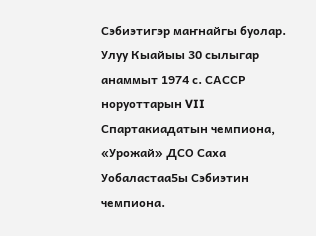Сэбиэтигэр маҥнайгы буолар. Улуу Кыайыы 30 сылыгар анаммыт 1974 с. САССР норуоттарын VII Спартакиадатын чемпиона, «Урожай» ДСО Саха Уобаластаа5ы Сэбиэтин чемпиона.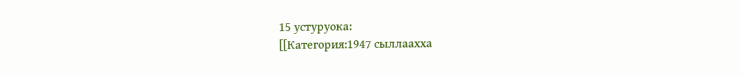15 устуруока:
[[Категория:1947 сыллаахха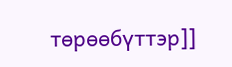төрөөбүттэр]]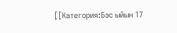[[Категория:Бэс ыйын 17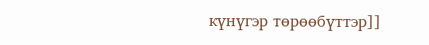күнүгэр төрөөбүттэр]]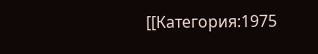[[Категория:1975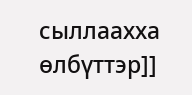сыллаахха өлбүттэр]]